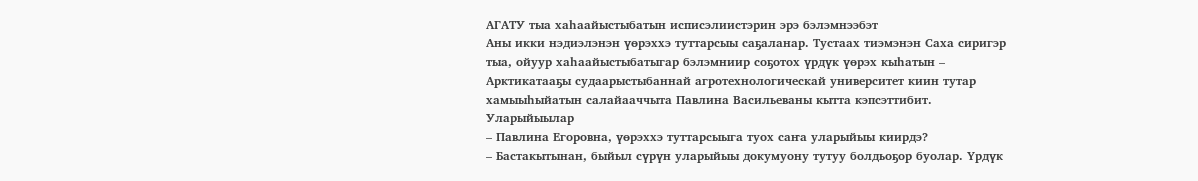АГАТУ тыа хаһаайыстыбатын исписэлиистэрин эрэ бэлэмнээбэт
Аны икки нэдиэлэнэн үөрэххэ туттарсыы саҕаланар. Тустаах тиэмэнэн Саха сиригэр тыа, ойуур хаһаайыстыбатыгар бэлэмниир соҕотох үрдүк үөрэх кыһатын – Арктикатааҕы судаарыстыбаннай агротехнологическай университет киин тутар хамыыһыйатын салайааччыта Павлина Васильеваны кытта кэпсэттибит.
Уларыйыылар
– Павлина Егоровна, үөрэххэ туттарсыыга туох саҥа уларыйыы киирдэ?
– Бастакытынан, быйыл сүрүн уларыйыы докумуону тутуу болдьоҕор буолар. Үрдүк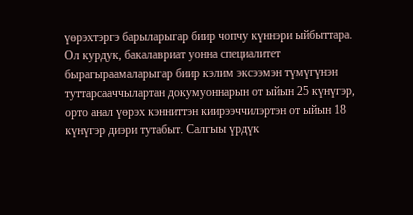үөрэхтэргэ барыларыгар биир чопчу күннэри ыйбыттара. Ол курдук, бакалавриат уонна специалитет бырагыраамаларыгар биир кэлим эксээмэн түмүгүнэн туттарсааччылартан докумуоннарын от ыйын 25 күнүгэр, орто анал үөрэх кэнниттэн киирээччилэртэн от ыйын 18 күнүгэр диэри тутабыт. Салгыы үрдүк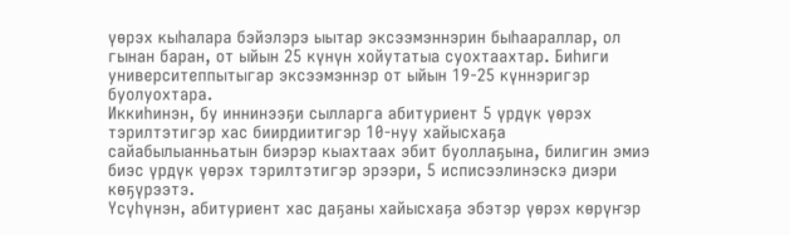үөрэх кыһалара бэйэлэрэ ыытар эксээмэннэрин быһаараллар, ол гынан баран, от ыйын 25 күнүн хойутатыа суохтаахтар. Биһиги университеппытыгар эксээмэннэр от ыйын 19-25 күннэригэр буолуохтара.
Иккиһинэн, бу иннинээҕи сылларга абитуриент 5 үрдүк үөрэх тэрилтэтигэр хас биирдиитигэр 10-нуу хайысхаҕа сайабылыанньатын биэрэр кыахтаах эбит буоллаҕына, билигин эмиэ биэс үрдүк үөрэх тэрилтэтигэр эрээри, 5 исписээлинэскэ диэри көҕүрээтэ.
Үсүһүнэн, абитуриент хас даҕаны хайысхаҕа эбэтэр үөрэх көрүҥэр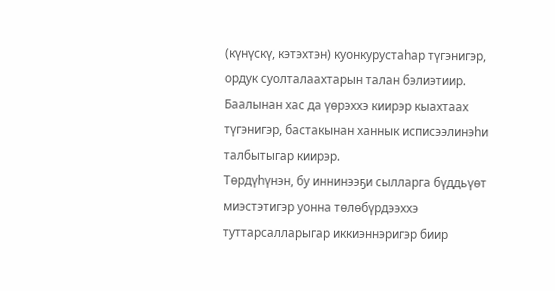(күнүскү, кэтэхтэн) куонкурустаһар түгэнигэр, ордук суолталаахтарын талан бэлиэтиир. Баалынан хас да үөрэххэ киирэр кыахтаах түгэнигэр, бастакынан ханнык исписээлинэһи талбытыгар киирэр.
Төрдүһүнэн, бу иннинээҕи сылларга бүддьүөт миэстэтигэр уонна төлөбүрдээххэ туттарсалларыгар иккиэннэригэр биир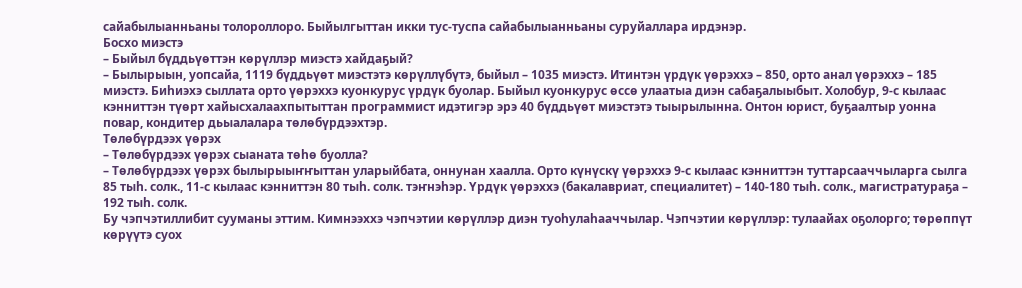сайабылыанньаны толороллоро. Быйылгыттан икки тус-туспа сайабылыанньаны суруйаллара ирдэнэр.
Босхо миэстэ
– Быйыл бүддьүөттэн көрүллэр миэстэ хайдаҕый?
– Былырыын, уопсайа, 1119 бүддьүөт миэстэтэ көрүллүбүтэ, быйыл – 1035 миэстэ. Итинтэн үрдүк үөрэххэ – 850, орто анал үөрэххэ – 185 миэстэ. Биһиэхэ сыллата орто үөрэххэ куонкурус үрдүк буолар. Быйыл куонкурус өссө улаатыа диэн сабаҕалыыбыт. Холобур, 9-с кылаас кэнниттэн түөрт хайысхалаахпытыттан программист идэтигэр эрэ 40 бүддьүөт миэстэтэ тыырылынна. Онтон юрист, буҕаалтыр уонна повар, кондитер дьыалалара төлөбүрдээхтэр.
Төлөбүрдээх үөрэх
– Төлөбүрдээх үөрэх сыаната төһө буолла?
– Төлөбүрдээх үөрэх былырыыҥҥыттан уларыйбата, оннунан хаалла. Орто күнүскү үөрэххэ 9-с кылаас кэнниттэн туттарсааччыларга сылга 85 тыһ. солк., 11-с кылаас кэнниттэн 80 тыһ. солк. тэҥнэһэр. Үрдүк үөрэххэ (бакалавриат, специалитет) – 140-180 тыһ. солк., магистратураҕа – 192 тыһ. солк.
Бу чэпчэтиллибит сууманы эттим. Кимнээххэ чэпчэтии көрүллэр диэн туоһулаһааччылар. Чэпчэтии көрүллэр: тулаайах оҕолорго; төрөппүт көрүүтэ суох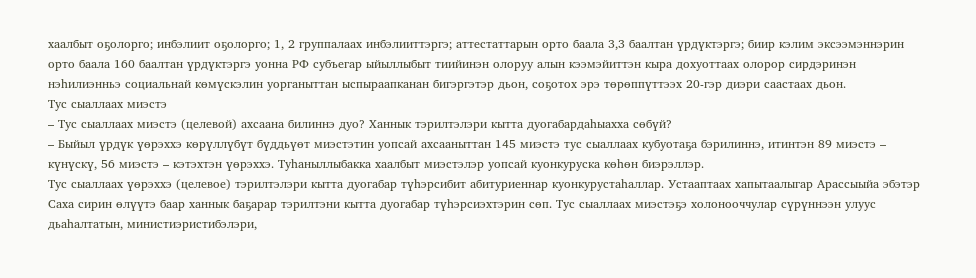хаалбыт оҕолорго; инбэлиит оҕолорго; 1, 2 группалаах инбэлииттэргэ; аттестаттарын орто баала 3,3 баалтан үрдүктэргэ; биир кэлим эксээмэннэрин орто баала 160 баалтан үрдүктэргэ уонна РФ субъегар ыйыллыбыт тиийинэн олоруу алын кээмэйиттэн кыра дохуоттаах олорор сирдэринэн нэһилиэнньэ социальнай көмүскэлин уорганыттан ыспыраапканан бигэргэтэр дьон, соҕотох эрэ төрөппүттээх 20-гэр диэри саастаах дьон.
Тус сыаллаах миэстэ
– Тус сыаллаах миэстэ (целевой) ахсаана билиннэ дуо? Ханнык тэрилтэлэри кытта дуогабардаһыахха сөбүй?
– Быйыл үрдүк үөрэххэ көрүллүбүт бүддьүөт миэстэтин уопсай ахсааныттан 145 миэстэ тус сыаллаах кубуотаҕа бэрилиннэ, итинтэн 89 миэстэ – күнүскү, 56 миэстэ – кэтэхтэн үөрэххэ. Туһаныллыбакка хаалбыт миэстэлэр уопсай куонкуруска көһөн биэрэллэр.
Тус сыаллаах үөрэххэ (целевое) тэрилтэлэри кытта дуогабар түһэрсибит абитуриеннар куонкурустаһаллар. Устааптаах хапытаалыгар Арассыыйа эбэтэр Саха сирин өлүүтэ баар ханнык баҕарар тэрилтэни кытта дуогабар түһэрсиэхтэрин сөп. Тус сыаллаах миэстэҕэ холонооччулар сүрүннээн улуус дьаһалтатын, министиэристибэлэри,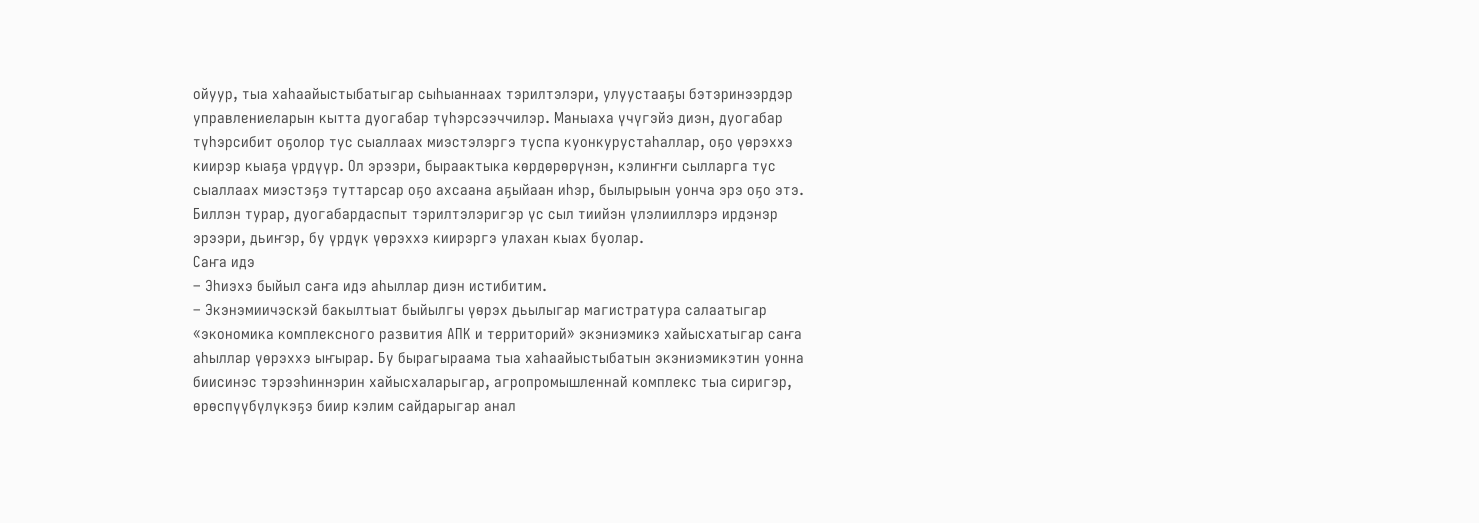ойуур, тыа хаһаайыстыбатыгар сыһыаннаах тэрилтэлэри, улуустааҕы бэтэринээрдэр управлениеларын кытта дуогабар түһэрсээччилэр. Маныаха үчүгэйэ диэн, дуогабар түһэрсибит оҕолор тус сыаллаах миэстэлэргэ туспа куонкурустаһаллар, оҕо үөрэххэ киирэр кыаҕа үрдүүр. Ол эрээри, быраактыка көрдөрөрүнэн, кэлиҥҥи сылларга тус сыаллаах миэстэҕэ туттарсар оҕо ахсаана аҕыйаан иһэр, былырыын уонча эрэ оҕо этэ. Биллэн турар, дуогабардаспыт тэрилтэлэригэр үс сыл тиийэн үлэлииллэрэ ирдэнэр эрээри, дьиҥэр, бу үрдүк үөрэххэ киирэргэ улахан кыах буолар.
Саҥа идэ
– Эһиэхэ быйыл саҥа идэ аһыллар диэн истибитим.
– Экэнэмиичэскэй бакылтыат быйылгы үөрэх дьылыгар магистратура салаатыгар «экономика комплексного развития АПК и территорий» экэниэмикэ хайысхатыгар саҥа аһыллар үөрэххэ ыҥырар. Бу бырагыраама тыа хаһаайыстыбатын экэниэмикэтин уонна биисинэс тэрээһиннэрин хайысхаларыгар, агропромышленнай комплекс тыа сиригэр, өрөспүүбүлүкэҕэ биир кэлим сайдарыгар анал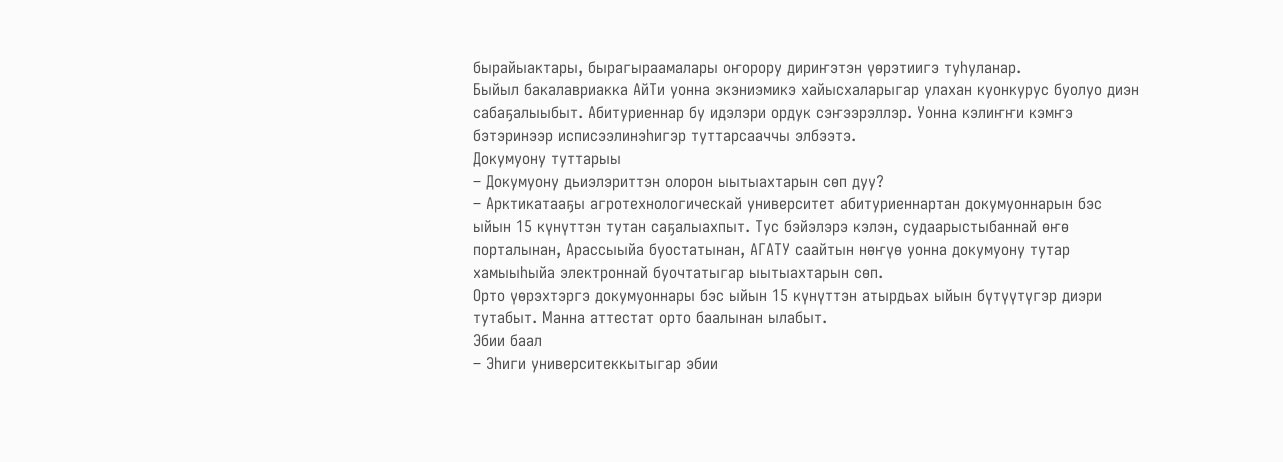бырайыактары, бырагыраамалары оҥорору дириҥэтэн үөрэтиигэ туһуланар.
Быйыл бакалавриакка АйТи уонна экэниэмикэ хайысхаларыгар улахан куонкурус буолуо диэн сабаҕалыыбыт. Абитуриеннар бу идэлэри ордук сэҥээрэллэр. Уонна кэлиҥҥи кэмҥэ бэтэринээр исписээлинэһигэр туттарсааччы элбээтэ.
Докумуону туттарыы
– Докумуону дьиэлэриттэн олорон ыытыахтарын сөп дуу?
– Арктикатааҕы агротехнологическай университет абитуриеннартан докумуоннарын бэс ыйын 15 күнүттэн тутан саҕалыахпыт. Тус бэйэлэрэ кэлэн, судаарыстыбаннай өҥө порталынан, Арассыыйа буостатынан, АГАТУ саайтын нөҥүө уонна докумуону тутар хамыыһыйа электроннай буочтатыгар ыытыахтарын сөп.
Орто үөрэхтэргэ докумуоннары бэс ыйын 15 күнүттэн атырдьах ыйын бүтүүтүгэр диэри тутабыт. Манна аттестат орто баалынан ылабыт.
Эбии баал
– Эһиги университеккытыгар эбии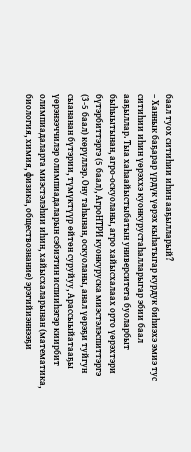баал туох ситиһии иһин ааҕылларый?
– Ханнык баҕарар үрдүк үөрэх кыһатыгар курдук биһиэхэ эмиэ тус ситиһии иһин үөрэххэ куонкурустаһалларыгар эбии баал ааҕыллар. Тыа хаһаайыстыбатын университета буоларбыт быһыытынан, агро-оскуоланы, агро хайысхалаах орто үөрэхтэри бүтэрбиттэргэ (5 баал), АгроНТРИ куонкуруска миэстэлэспиттэргэ (3-5 баал) көрүллэр. Ону таһынан, оскуоланы, анал үөрэҕи туйгун сыананан бүтэрии, түмүктүүр өйтөн суруйуу, Арассыыйатааҕы үөрэнээччилэр олимпиадаларын сэбиэтин испииһэгэр киирбит олимпиадаларга миэстэлэһии иһин, хайысхаларынан (математика, биология, химия, физика, обществознание) эрэгийиэннээҕи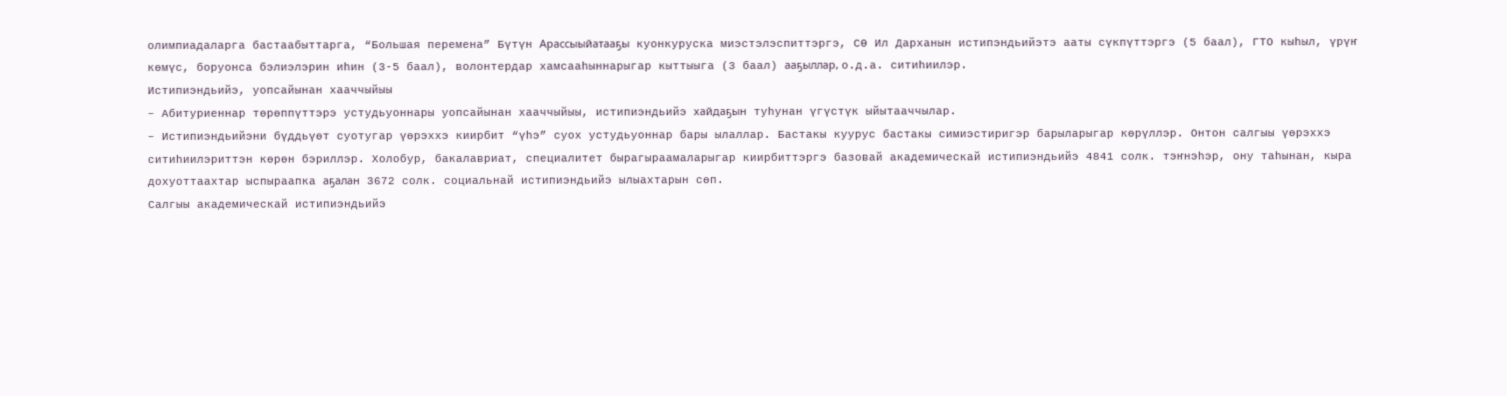олимпиадаларга бастаабыттарга, “Большая перемена” Бүтүн Арассыыйатааҕы куонкуруска миэстэлэспиттэргэ, СӨ Ил Дарханын истипэндьийэтэ ааты сүкпүттэргэ (5 баал), ГТО кыһыл, үрүҥ көмүс, боруонса бэлиэлэрин иһин (3-5 баал), волонтердар хамсааһыннарыгар кыттыыга (3 баал) ааҕыллар, о.д.а. ситиһиилэр.
Истипиэндьийэ, уопсайынан хааччыйыы
– Абитуриеннар төрөппүттэрэ устудьуоннары уопсайынан хааччыйыы, истипиэндьийэ хайдаҕын туһунан үгүстүк ыйытааччылар.
– Истипиэндьийэни бүддьүөт суотугар үөрэххэ киирбит “үһэ” суох устудьуоннар бары ылаллар. Бастакы куурус бастакы симиэстиригэр барыларыгар көрүллэр. Онтон салгыы үөрэххэ ситиһиилэриттэн көрөн бэриллэр. Холобур, бакалавриат, специалитет бырагыраамаларыгар киирбиттэргэ базовай академическай истипиэндьийэ 4841 солк. тэҥнэһэр, ону таһынан, кыра дохуоттаахтар ыспыраапка аҕалан 3672 солк. социальнай истипиэндьийэ ылыахтарын сөп.
Салгыы академическай истипиэндьийэ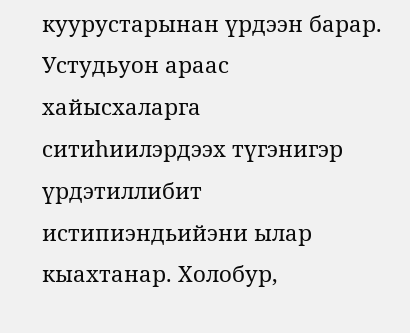куурустарынан үрдээн барар. Устудьуон араас хайысхаларга ситиһиилэрдээх түгэнигэр үрдэтиллибит истипиэндьийэни ылар кыахтанар. Холобур,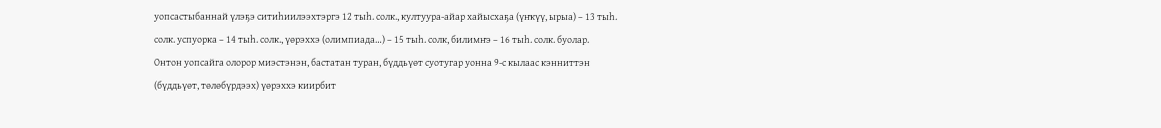уопсастыбаннай үлэҕэ ситиһиилээхтэргэ 12 тыһ. солк., култуура-айар хайысхаҕа (үҥкүү, ырыа) – 13 тыһ. солк. успуорка – 14 тыһ. солк., үөрэххэ (олимпиада…) – 15 тыһ. солк, билимҥэ – 16 тыһ. солк. буолар.
Онтон уопсайга олорор миэстэнэн, бастатан туран, бүддьүөт суотугар уонна 9-с кылаас кэнниттэн (бүддьүөт, төлөбүрдээх) үөрэххэ киирбит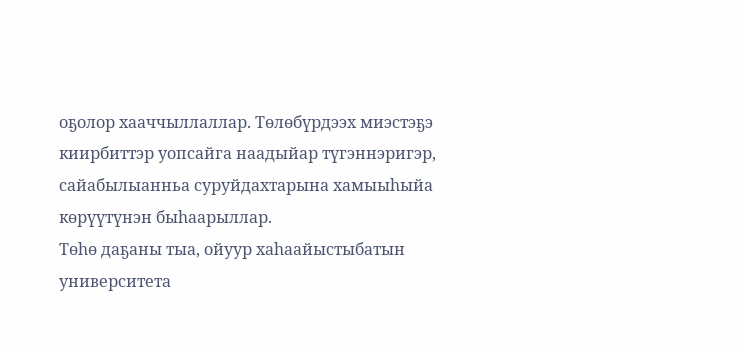оҕолор хааччыллаллар. Төлөбүрдээх миэстэҕэ киирбиттэр уопсайга наадыйар түгэннэригэр, сайабылыанньа суруйдахтарына хамыыһыйа көрүүтүнэн быһаарыллар.
Төһө даҕаны тыа, ойуур хаһаайыстыбатын университета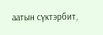аатын сүктэрбит,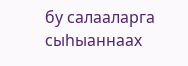бу салааларга сыһыаннаах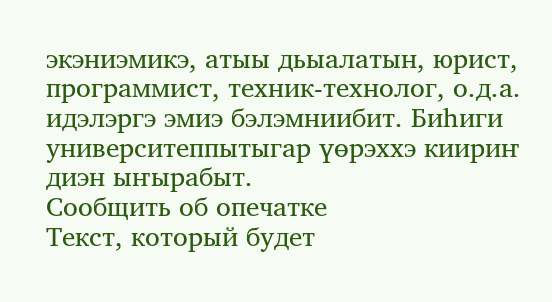экэниэмикэ, атыы дьыалатын, юрист, программист, техник-технолог, о.д.а. идэлэргэ эмиэ бэлэмниибит. Биһиги университеппытыгар үөрэххэ киириҥ диэн ыҥырабыт.
Сообщить об опечатке
Текст, который будет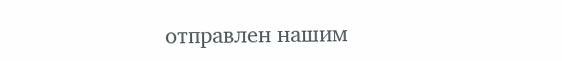отправлен нашим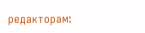редакторам: